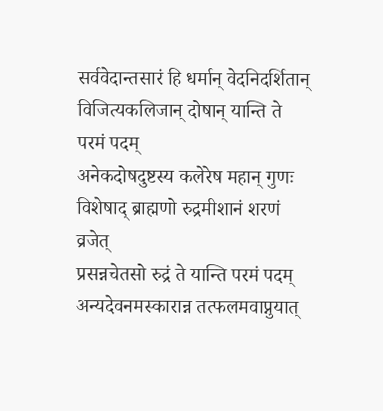सर्ववेदान्तसारं हि धर्मान् वेदनिदर्शितान्
विजित्यकलिजान् दोषान् यान्ति ते परमं पदम्
अनेकदोषदुष्टस्य कलेरेष महान् गुणः
विशेषाद् ब्राह्मणो रुद्रमीशानं शरणं व्रजेत्
प्रसन्नचेतसो रुद्रं ते यान्ति परमं पदम्
अन्यदेवनमस्कारान्न तत्फलमवाप्नुयात्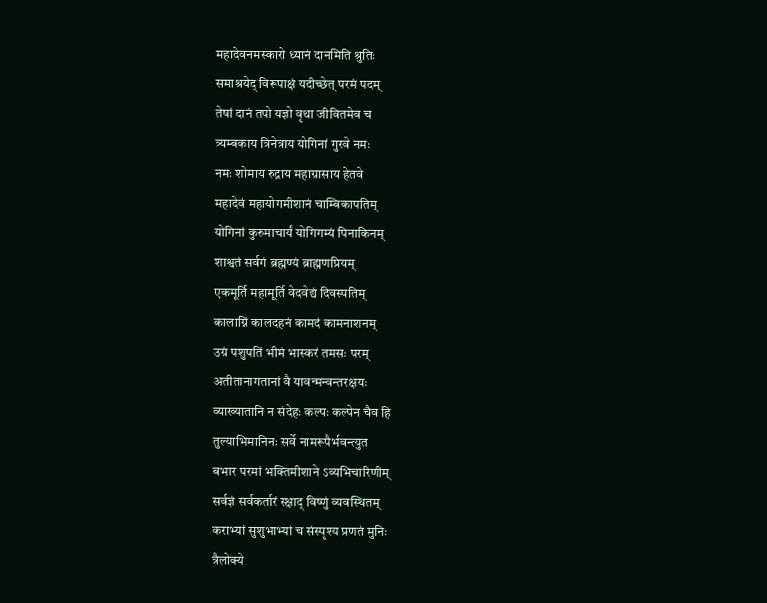महादेवनमस्कारो ध्यानं दानमिति श्रुतिः
समाश्रयेद् विरूपाक्षं यदीच्छेत् परमं पदम्
तेषां दानं तपो यज्ञो वृथा जीवितमेव च
त्र्यम्बकाय त्रिनेत्राय योगिनां गुरवे नमः
नमः शोमाय रुद्राय महाग्रासाय हेतवे
महादेवं महायोगमीशानं चाम्बिकापतिम्
योगिनां कुरुमाचार्यं योगिगम्यं पिनाकिनम्
शाश्वतं सर्वगं ब्रह्मण्यं ब्राह्मणप्रियम्
एकमूर्ति महामूर्ति वेदवेद्यं दिवस्पतिम्
कालाग्निं कालदहनं कामदं कामनाशनम्
उग्रं पशुपतिं भीमं भास्करं तमसः परम्
अतीतानागतानां वै यावन्मन्वन्तरक्षयः
व्याख्यातानि न संदेहः कल्पः कल्पेन चैव हि
तुल्याभिमानिनः सर्वे नामरूपैर्भवन्त्युत
बभार परमां भक्तिमीशाने ऽव्यभिचारिणीम्
सर्वज्ञं सर्वकर्तारं स्क्षाद् विष्णुं व्यवस्थितम्
कराभ्यां सुशुभाभ्यां च संस्पृश्य प्रणतं मुनिः
त्रैलोक्ये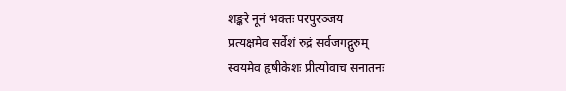शङ्करे नूनं भक्तः परपुरञ्जय
प्रत्यक्षमेव सर्वेशं रुद्रं सर्वजगद्गुरुम्
स्वयमेव हृषीकेशः प्रीत्योवाच सनातनः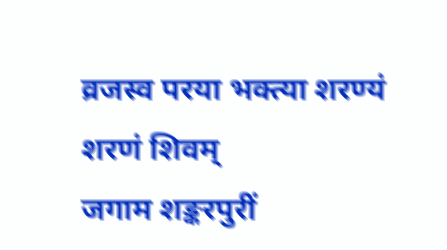व्रजस्व परया भक्त्या शरण्यं शरणं शिवम्
जगाम शङ्करपुरीं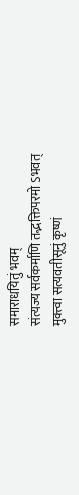समाराधयितुं भवम्
संत्यज्य सर्वकर्माणि तद्भक्तिपरमो ऽभवत्
मुक्त्वा सत्यवतीसूनुं कृष्णं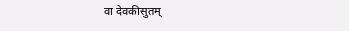वा देवकीसुतम्